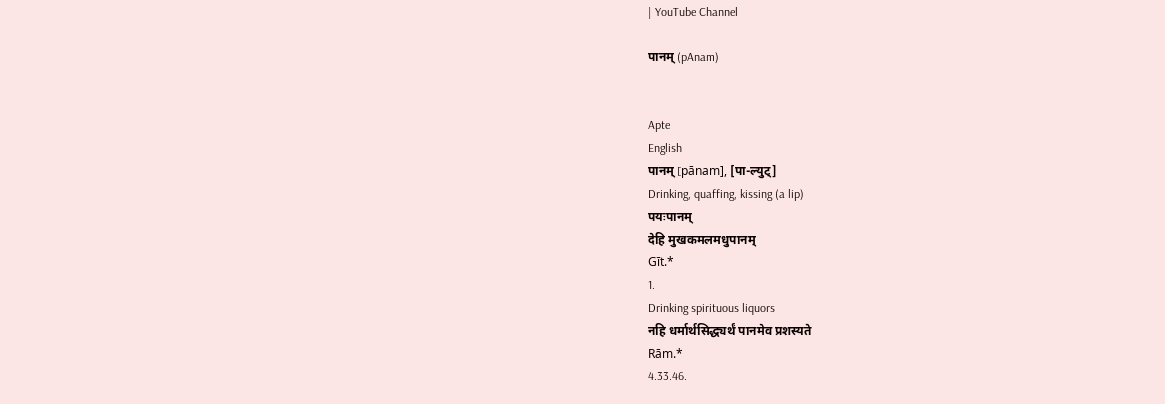| YouTube Channel

पानम् (pAnam)


Apte
English
पानम् [pānam], [पा-ल्युट्]
Drinking, quaffing, kissing (a lip)
पयःपानम्
देहि मुखकमलमधुपानम्
Gīt.*
1.
Drinking spirituous liquors
नहि धर्मार्थसिद्ध्यर्थं पानमेव प्रशस्यते
Rām.*
4.33.46.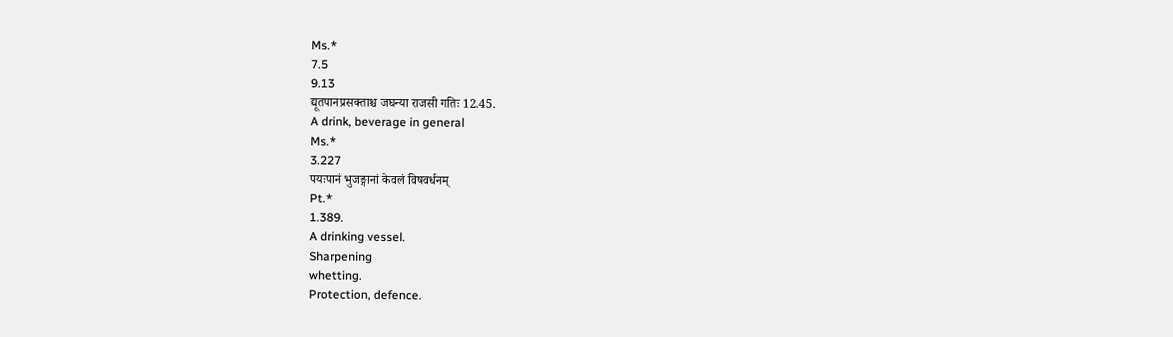Ms.*
7.5
9.13
द्यूतपानप्रसक्ताश्च जघन्या राजसी गतिः 12.45.
A drink, beverage in general
Ms.*
3.227
पयःपानं भुजङ्गानां केवलं विषवर्धनम्
Pt.*
1.389.
A drinking vessel.
Sharpening
whetting.
Protection, defence.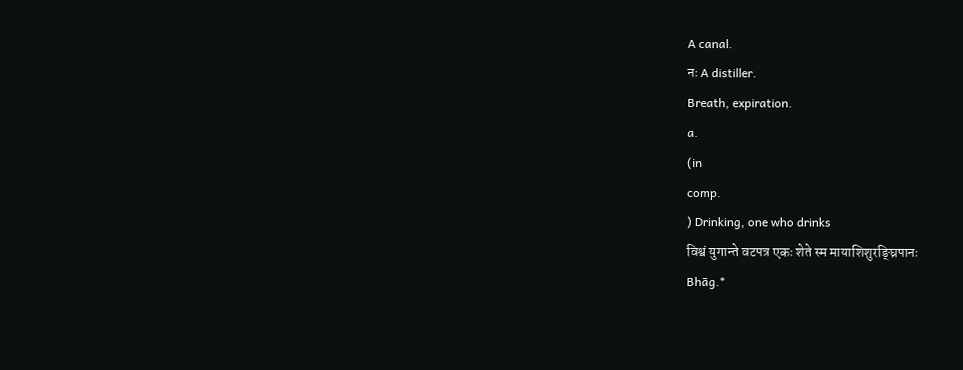A canal.
नः A distiller.
Breath, expiration.
a.
(in
comp.
) Drinking, one who drinks
विश्वं युगान्ते वटपत्र एकः शेते स्म मायाशिशुरङ्घ्रिपानः
Bhāg.*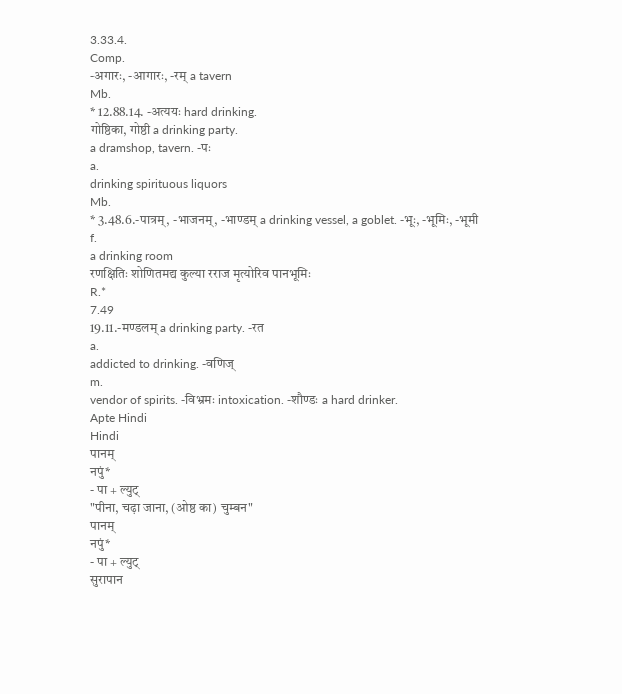3.33.4.
Comp.
-अगारः, -आगारः, -रम् a tavern
Mb.
* 12.88.14. -अत्ययः hard drinking.
गोष्ठिका, गोष्ठी a drinking party.
a dramshop, tavern. -पः
a.
drinking spirituous liquors
Mb.
* 3.48.6.-पात्रम्, -भाजनम्, -भाण्डम् a drinking vessel, a goblet. -भूः, -भूमिः, -भूमी
f.
a drinking room
रणक्षितिः शोणितमद्य कुल्या रराज मृत्योरिव पानभूमिः
R.*
7.49
19.11.-मण्डलम् a drinking party. -रत
a.
addicted to drinking. -वणिज्
m.
vendor of spirits. -विभ्रमः intoxication. -शौण्डः a hard drinker.
Apte Hindi
Hindi
पानम्
नपुं*
- पा + ल्युट्
"पीना, चढ़ा जाना, (ओष्ठ का) चुम्बन"
पानम्
नपुं*
- पा + ल्युट्
सुरापान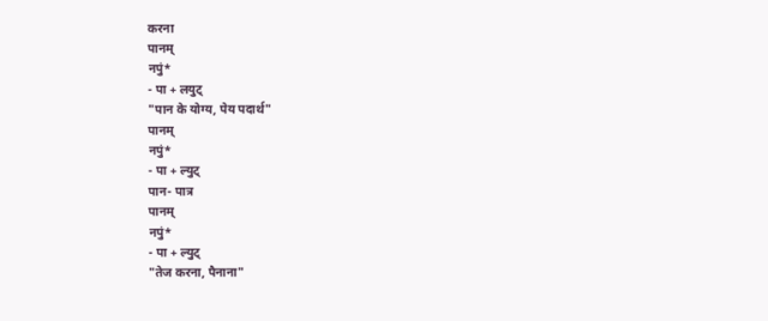करना
पानम्
नपुं*
- पा + लयुट्
"पान के योग्य, पेय पदार्थ"
पानम्
नपुं*
- पा + ल्युट्
पान- पात्र
पानम्
नपुं*
- पा + ल्युट्
"तेज करना, पैनाना"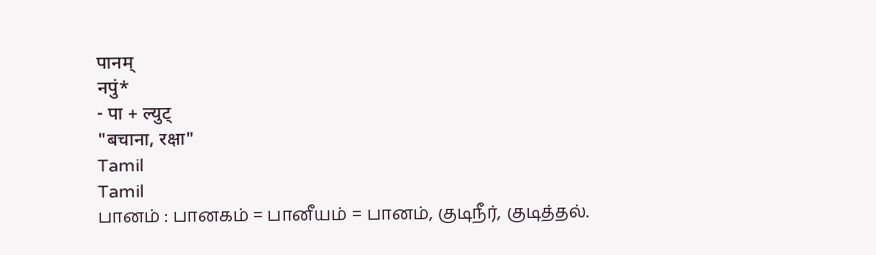पानम्
नपुं*
- पा + ल्युट्
"बचाना, रक्षा"
Tamil
Tamil
பானம் : பானகம் = பானீயம் = பானம், குடிநீர், குடித்தல்.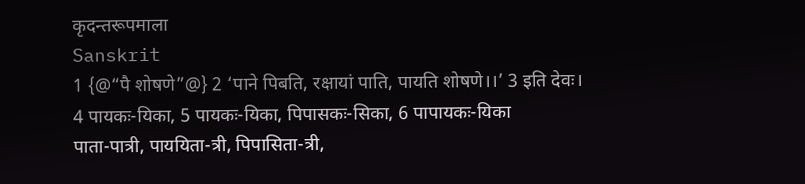कृदन्तरूपमाला
Sanskrit
1 {@“पै शोषणे”@} 2 ‘पाने पिबति, रक्षायां पाति, पायति शोषणे।।’ 3 इति देवः।
4 पायकः-यिका, 5 पायकः-यिका, पिपासकः-सिका, 6 पापायकः-यिका
पाता-पात्री, पाययिता-त्री, पिपासिता-त्री,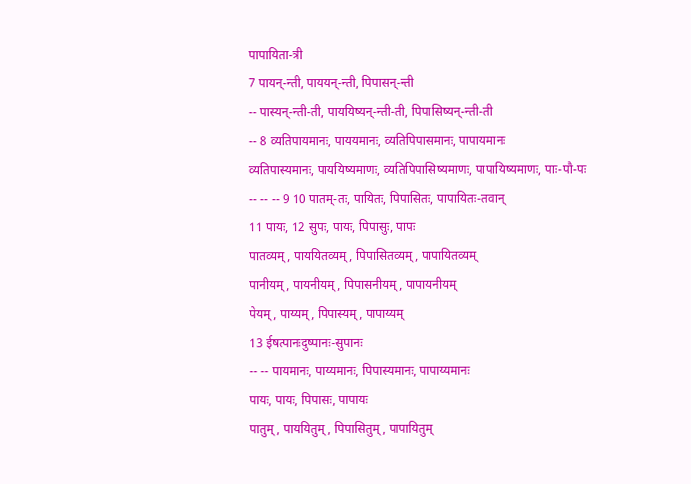पापायिता-त्री
7 पायन्-न्ती, पाययन्-न्ती, पिपासन्-न्ती
-- पास्यन्-न्ती-ती, पाययिष्यन्-न्ती-ती, पिपासिष्यन्-न्ती-ती
-- 8 व्यतिपायमानः, पाययमानः, व्यतिपिपासमानः, पापायमानः
व्यतिपास्यमानः, पाययिष्यमाणः, व्यतिपिपासिष्यमाणः, पापायिष्यमाणः, पाः-पौ-पः
-- -- -- 9 10 पातम्-तः, पायितः, पिपासितः, पापायितः-तवान्
11 पायः, 12 सुपः, पायः, पिपासुः, पापः
पातव्यम्, पाययितव्यम्, पिपासितव्यम्, पापायितव्यम्
पानीयम्, पायनीयम्, पिपासनीयम्, पापायनीयम्
पेयम्, पाय्यम्, पिपास्यम्, पापाय्यम्
13 ईषत्पानःदुष्पानः-सुपानः
-- -- पायमानः, पाय्यमानः, पिपास्यमानः, पापाय्यमानः
पायः, पायः, पिपासः, पापायः
पातुम्, पाययितुम्, पिपासितुम्, पापायितुम्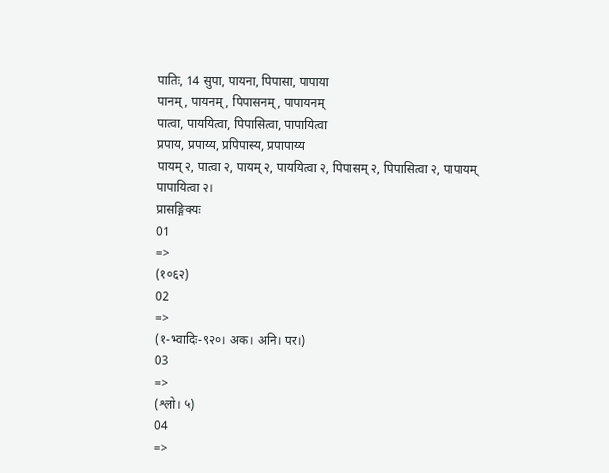पातिः, 14 सुपा, पायना, पिपासा, पापाया
पानम्, पायनम्, पिपासनम्, पापायनम्
पात्वा, पाययित्वा, पिपासित्वा, पापायित्वा
प्रपाय, प्रपाय्य, प्रपिपास्य, प्रपापाय्य
पायम् २, पात्वा २, पायम् २, पाययित्वा २, पिपासम् २, पिपासित्वा २, पापायम्
पापायित्वा २।
प्रासङ्गिक्यः
01
=>
(१०६२)
02
=>
(१-भ्वादिः-९२०। अक। अनि। पर।)
03
=>
(श्लो। ५)
04
=>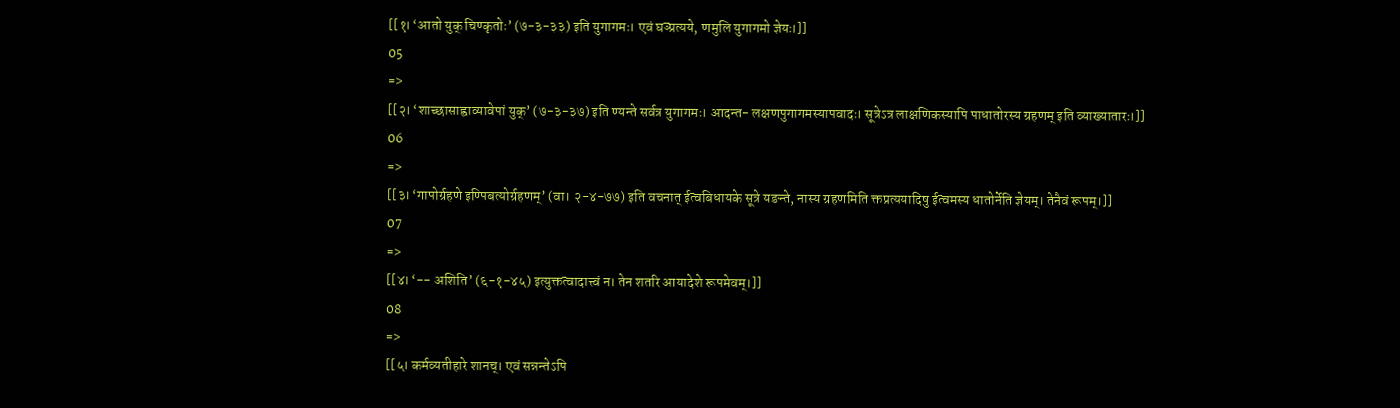[[१। ‘आतो युक् चिण्कृतोः’ (७-३-३३) इति युगागमः। एवं घञ्प्रत्यये, णमुलि युगागमो ज्ञेयः।]]
05
=>
[[२। ‘शाच्छासाह्वाव्यावेपां युक्’ (७-३-३७) इति ण्यन्ते सर्वत्र युगागमः। आदन्त- लक्षणपुगागमस्यापवादः। सूत्रेऽत्र लाक्षणिकस्यापि पाधातोरस्य ग्रहणम् इति व्याख्यातारः।]]
06
=>
[[३। ‘गापोर्ग्रहणे इण्पिबत्योर्ग्रहणम्’ (वा। २-४-७७) इति वचनात् ईत्वबिधायके सूत्रे यङन्ते, नास्य ग्रहणमिति क्तप्रत्ययादिषु ईत्वमस्य धातोर्नेति ज्ञेयम्। तेनैवं रूपम्।]]
07
=>
[[४। ‘-- अशिति’ (६-१-४५) इत्युक्तत्वादात्त्वं न। तेन शतरि आयादेशे रूपमेवम्।]]
08
=>
[[५। कर्मव्यतीहारे शानच्। एवं सन्नन्तेऽपि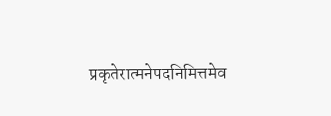प्रकृतेरात्मनेपदनिमित्तमेव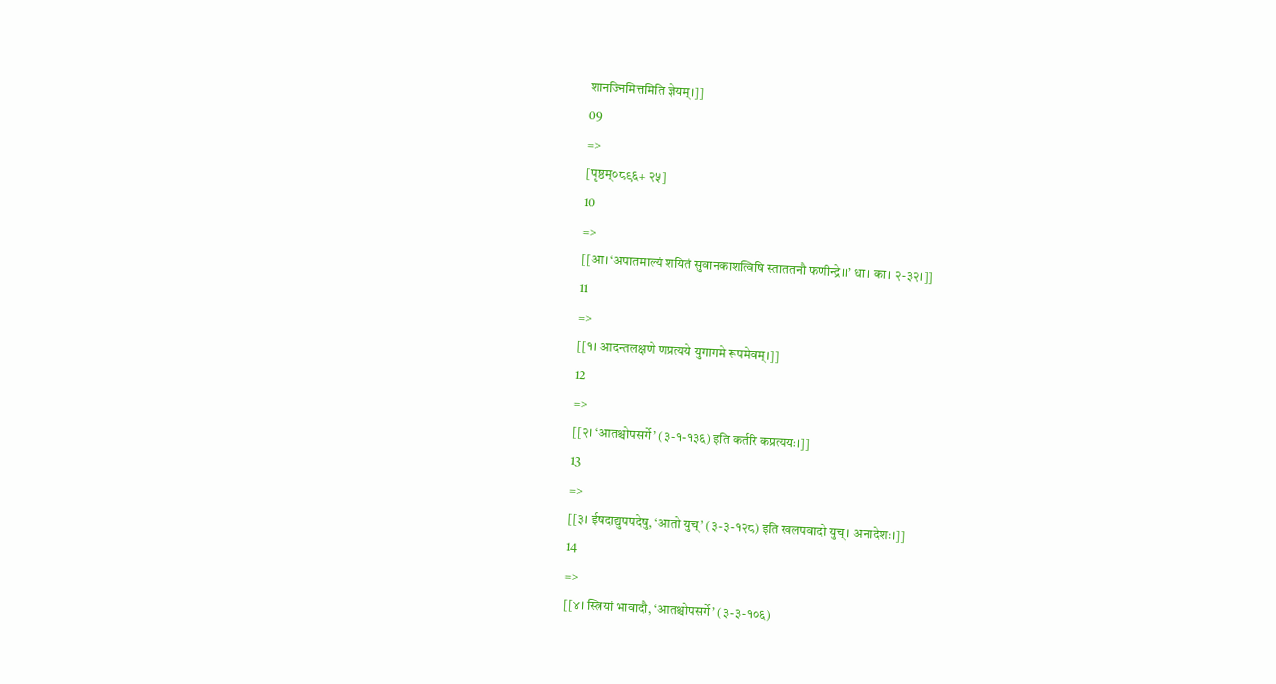शानज्निमित्तमिति ज्ञेयम्।]]
09
=>
[पृष्ठम्०८९६+ २५]
10
=>
[[आ। ‘अपातमाल्यं शयितं सुवानकाशत्विषि स्ताततनौ फणीन्द्रे।।’ धा। का। २-३२।]]
11
=>
[[१। आदन्तलक्षणे णप्रत्यये युगागमे रूपमेवम्।]]
12
=>
[[२। ‘आतश्चोपसर्गे’ (३-१-१३६) इति कर्तरि कप्रत्ययः।]]
13
=>
[[३। ईषदाद्युपपदेषु, ‘आतो युच्’ (३-३-१२८) इति खलपवादो युच्। अनादेशः।]]
14
=>
[[४। स्त्रियां भावादौ, ‘आतश्चोपसर्गे’ (३-३-१०६)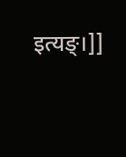इत्यङ्।]]